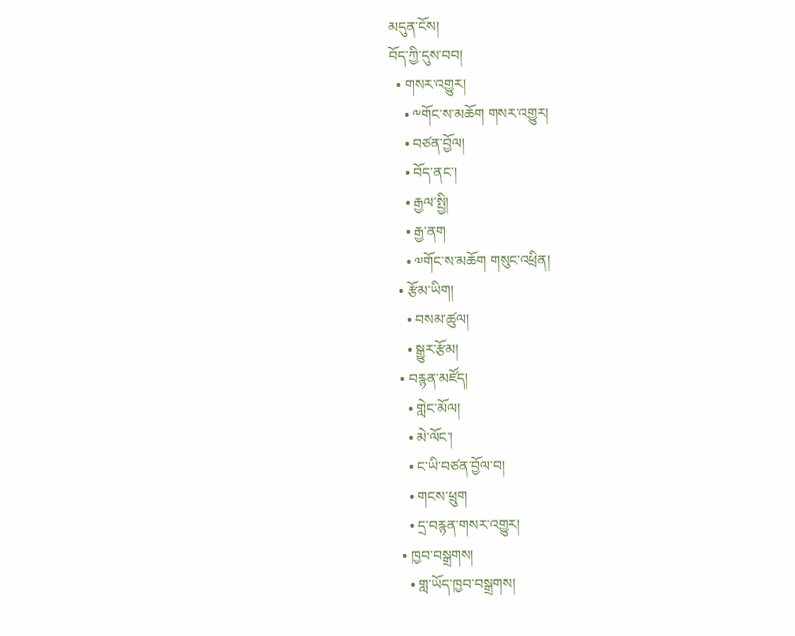མདུན་ངོས།
བོད་ཀྱི་དུས་བབ།
  • གསར་འགྱུར།
    • ༸གོང་ས་མཆོག གསར་འགྱུར།
    • བཙན་བྱོལ།
    • བོད་ནང་།
    • རྒྱལ་སྤྱི།
    • རྒྱ་ནག
    • ༧གོང་ས་མཆོག གསུང་འཕྲིན།
  • རྩོམ་ཡིག།
    • བསམ་ཚུལ།
    • སྒྱུར་རྩོམ།
  • བརྙན་མཛོད།
    • གླེང་མོལ།
    • མེ་ལོང་།
    • ང་ཡི་བཙན་བྱོལ་བ།
    • གངས་ཕྲུག
    • དྲ་བརྙན་གསར་འགྱུར།
  • ཁྱབ་བསྒྲགས།
    • གླ་ཡོད་ཁྱབ་བསྒྲགས།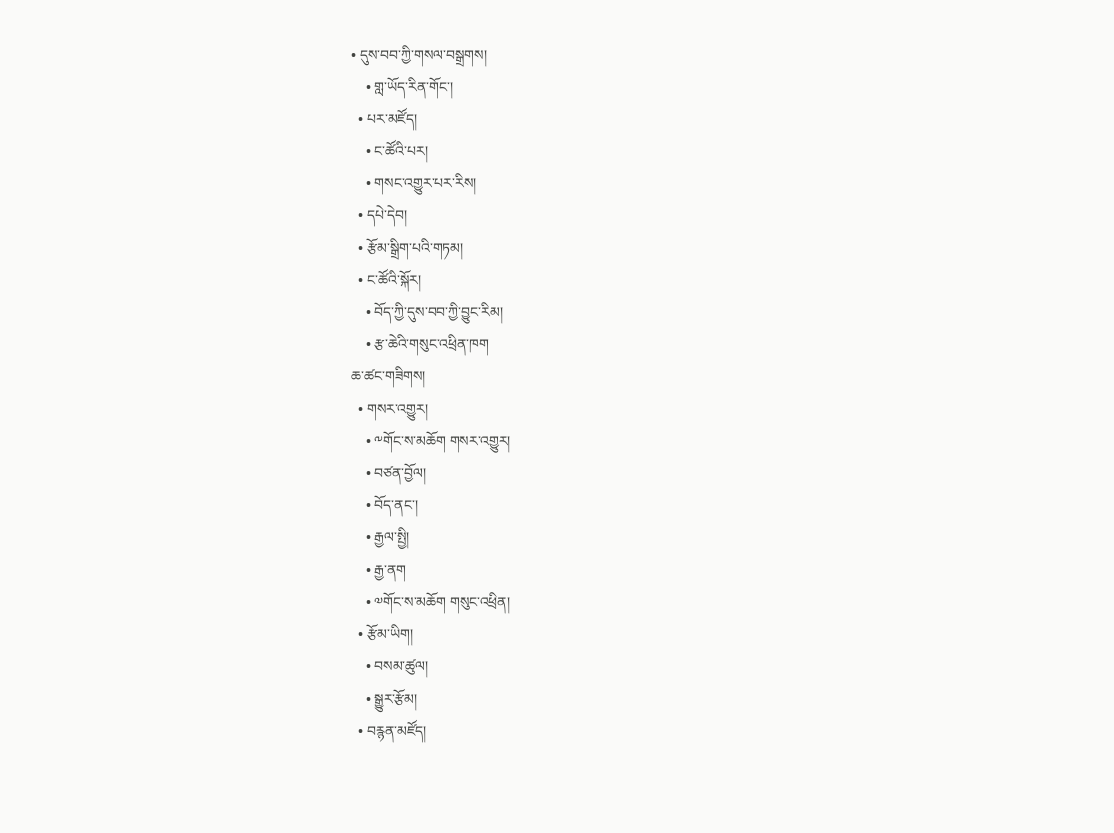• དུས་བབ་ཀྱི་གསལ་བསྒྲགས།
    • གླ་ཡོད་རིན་གོང་།
  • པར་མཛོད།
    • ང་ཚོའི་པར།
    • གསང་འགྱུར་པར་རིས།
  • དཔེ་དེབ།
  • རྩོམ་སྒྲིག་པའི་གཏམ།
  • ང་ཚོའི་སྐོར།
    • བོད་ཀྱི་དུས་བབ་ཀྱི་བྱུང་རིམ།
    • རྩ་ཆེའི་གསུང་འཕྲིན་ཁག
ཆ་ཚང་གཟིགས།
  • གསར་འགྱུར།
    • ༸གོང་ས་མཆོག གསར་འགྱུར།
    • བཙན་བྱོལ།
    • བོད་ནང་།
    • རྒྱལ་སྤྱི།
    • རྒྱ་ནག
    • ༧གོང་ས་མཆོག གསུང་འཕྲིན།
  • རྩོམ་ཡིག།
    • བསམ་ཚུལ།
    • སྒྱུར་རྩོམ།
  • བརྙན་མཛོད།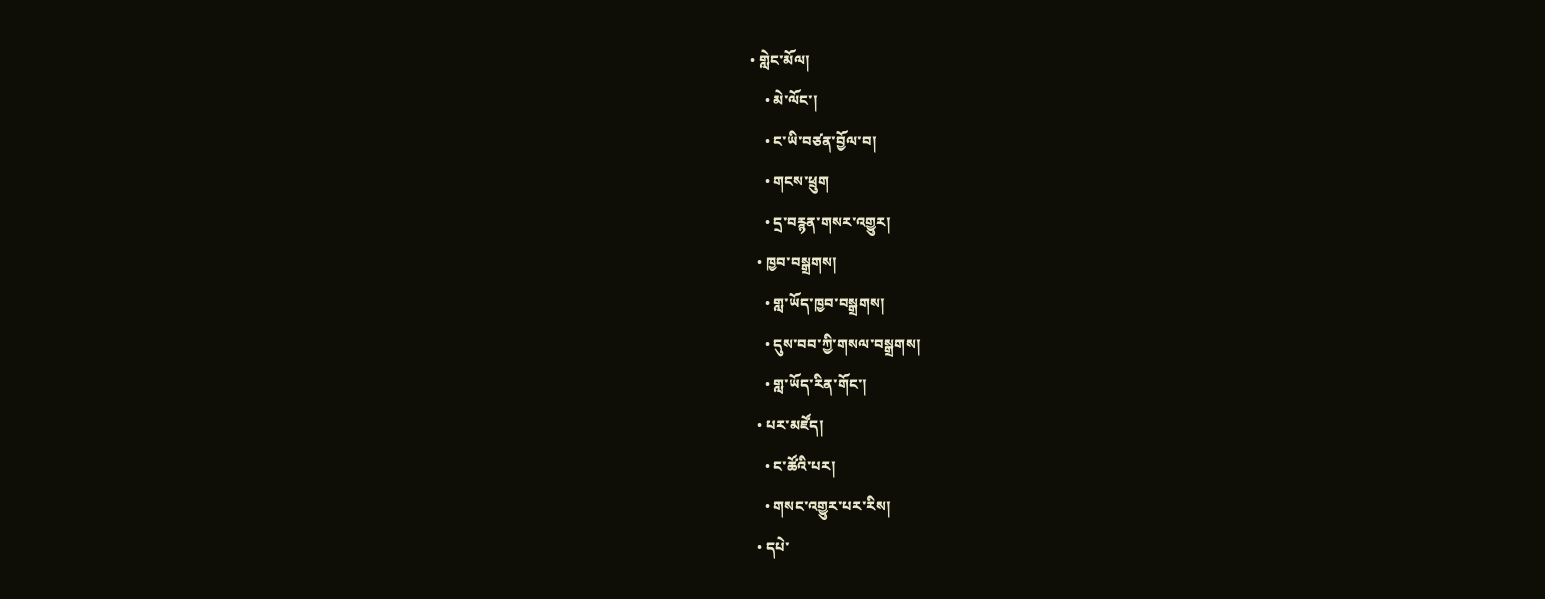• གླེང་མོལ།
    • མེ་ལོང་།
    • ང་ཡི་བཙན་བྱོལ་བ།
    • གངས་ཕྲུག
    • དྲ་བརྙན་གསར་འགྱུར།
  • ཁྱབ་བསྒྲགས།
    • གླ་ཡོད་ཁྱབ་བསྒྲགས།
    • དུས་བབ་ཀྱི་གསལ་བསྒྲགས།
    • གླ་ཡོད་རིན་གོང་།
  • པར་མཛོད།
    • ང་ཚོའི་པར།
    • གསང་འགྱུར་པར་རིས།
  • དཔེ་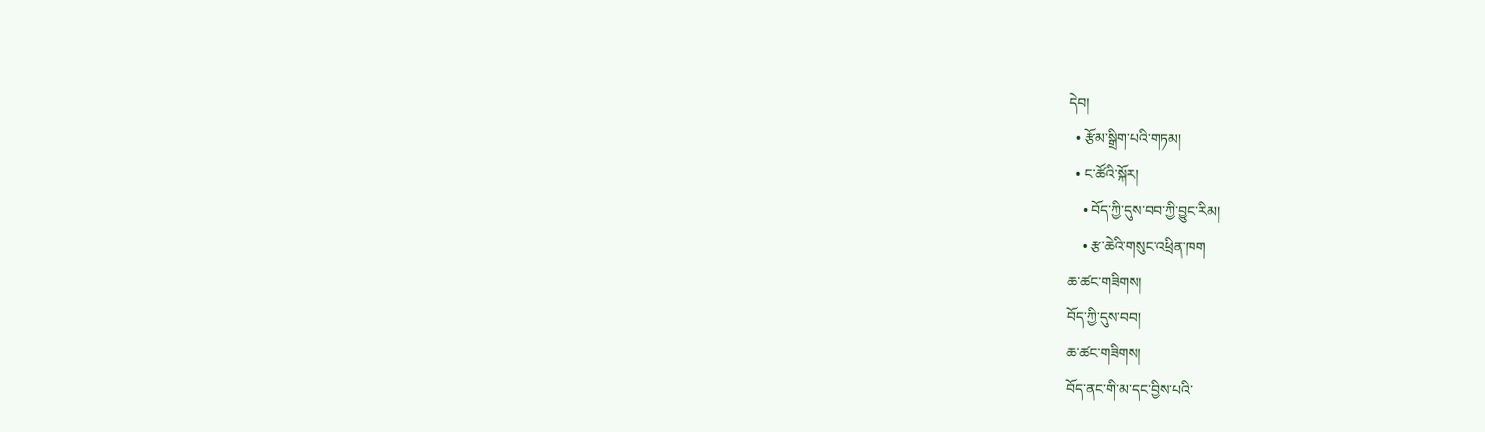དེབ།
  • རྩོམ་སྒྲིག་པའི་གཏམ།
  • ང་ཚོའི་སྐོར།
    • བོད་ཀྱི་དུས་བབ་ཀྱི་བྱུང་རིམ།
    • རྩ་ཆེའི་གསུང་འཕྲིན་ཁག
ཆ་ཚང་གཟིགས།
བོད་ཀྱི་དུས་བབ།
ཆ་ཚང་གཟིགས།
བོད་ནང་གི་མ་དང་བྱིས་པའི་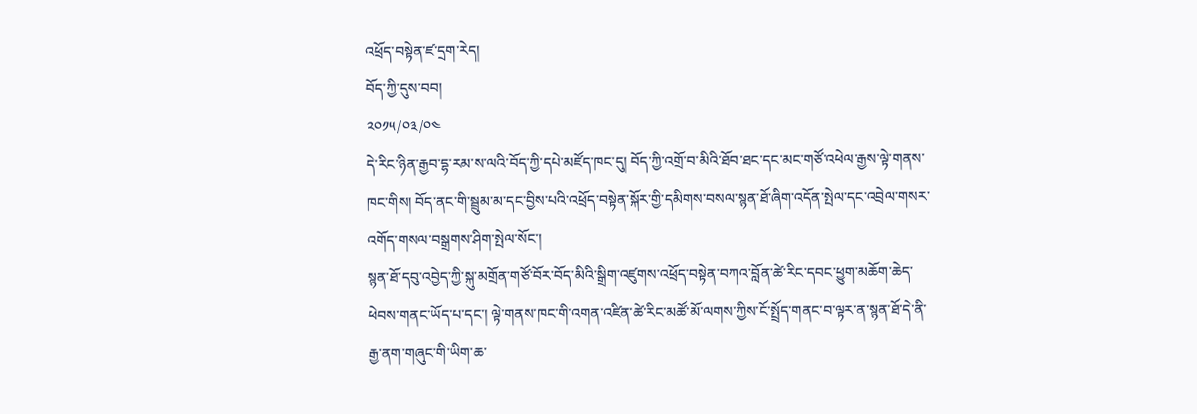འཕྲོད་བསྟེན་ཛ་དྲག་རེད།
བོད་ཀྱི་དུས་བབ།
༢༠༡༥/༠༣/༠༤
དེ་རིང་ཉིན་རྒྱབ་དྷ་རམ་ས་ལའི་བོད་ཀྱི་དཔེ་མཛོད་ཁང་དུ། བོད་ཀྱི་འགྲོ་བ་མིའི་ཐོབ་ཐང་དང་མང་གཙོ་འཕེལ་རྒྱས་ལྟེ་གནས་ཁང་གིས། བོད་ནང་གི་སྦྲུམ་མ་དང་བྱིས་པའི་འཕྲོད་བསྟེན་སྐོར་གྱི་དམིགས་བསལ་སྙན་ཐོ་ཞིག་འདོན་སྤེལ་དང་འབྲེལ་གསར་འགོད་གསལ་བསྒྲགས་ཤིག་སྤེལ་སོང་།
སྙན་ཐོ་དབུ་འབྱེད་ཀྱི་སྐུ་མགྲོན་གཙོ་བོར་བོད་མིའི་སྒྲིག་འཛུགས་འཕྲོད་བསྟེན་བཀའ་བློན་ཚེ་རིང་དབང་ཕྱུག་མཆོག་ཆེད་ཕེབས་གནང་ཡོད་པ་དང་། ལྟེ་གནས་ཁང་གི་འགན་འཛིན་ཚེ་རིང་མཚོ་མོ་ལགས་ཀྱིས་ངོ་སྤྲོད་གནང་བ་ལྟར་ན་སྙན་ཐོ་དེ་ནི་རྒྱ་ནག་གཞུང་གི་ཡིག་ཆ་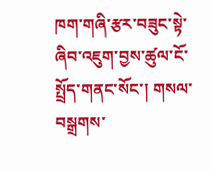ཁག་གཞི་རྩར་བཟུང་སྟེ་ཞིབ་འཇུག་བྱས་ཚུལ་ངོ་སྤྲོད་གནང་སོང་། གསལ་བསྒྲགས་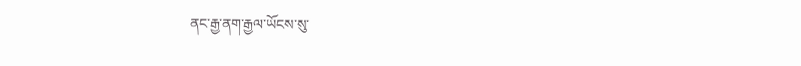ནང་རྒྱ་ནག་རྒྱལ་ཡོངས་སུ་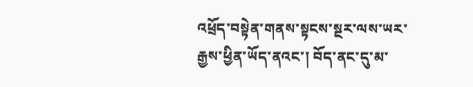འཕྲོད་བསྟེན་གནས་སྟངས་སྔར་ལས་ཡར་རྒྱས་ཕྱིན་ཡོད་ནའང་། བོད་ནང་དུ་མ་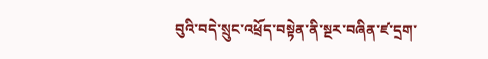བུའི་བདེ་སྲུང་འཕྲོད་བསྟེན་ནི་སྔར་བཞིན་ཛ་དྲག་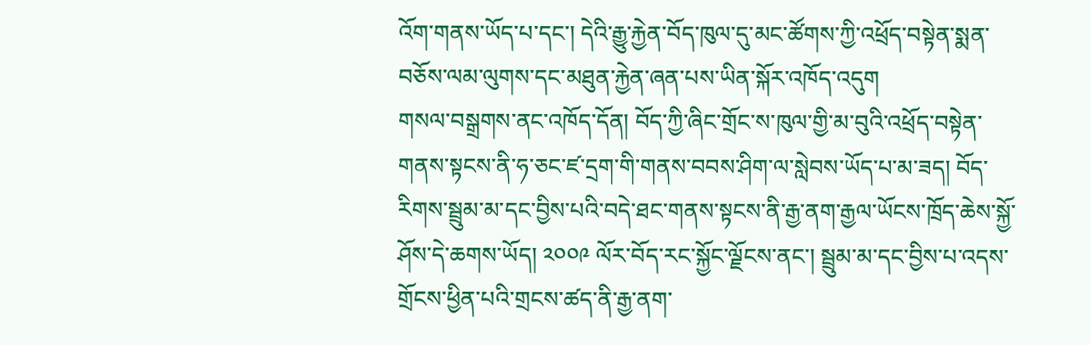འོག་གནས་ཡོད་པ་དང་། དེའི་རྒྱུ་རྐྱེན་བོད་ཁུལ་དུ་མང་ཚོགས་ཀྱི་འཕྲོད་བསྟེན་སྨན་བཅོས་ལམ་ལུགས་དང་མཐུན་རྐྱེན་ཞན་པས་ཡིན་སྐོར་འཁོད་འདུག
གསལ་བསྒྲགས་ནང་འཁོད་དོན། བོད་ཀྱི་ཞིང་གྲོང་ས་ཁུལ་གྱི་མ་བུའི་འཕྲོད་བསྟེན་གནས་སྟངས་ནི་ཧ་ཅང་ཛ་དྲག་གི་གནས་བབས་ཤིག་ལ་སླེབས་ཡོད་པ་མ་ཟད། བོད་རིགས་སྦྲུམ་མ་དང་བྱིས་པའི་བདེ་ཐང་གནས་སྟངས་ནི་རྒྱ་ནག་རྒྱལ་ཡོངས་ཁྲོད་ཆེས་སྐྱོ་ཤོས་དེ་ཆགས་ཡོད། ༢༠༠༩ ལོར་བོད་རང་སྐྱོང་ལྗོངས་ནང་། སྦྲུམ་མ་དང་བྱིས་པ་འདས་གྲོངས་ཕྱིན་པའི་གྲངས་ཚད་ནི་རྒྱ་ནག་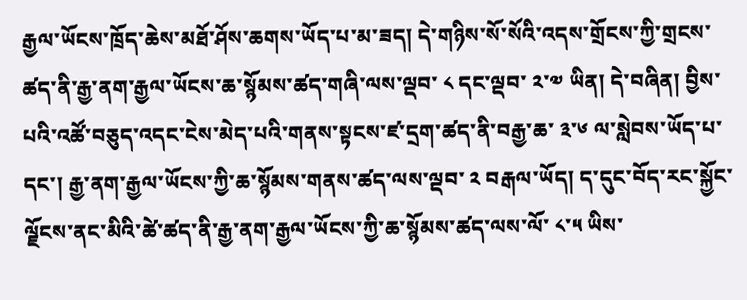རྒྱལ་ཡོངས་ཁྲོད་ཆེས་མཐོ་ཤོས་ཆགས་ཡོད་པ་མ་ཟད། དེ་གཉིས་སོ་སོའི་འདས་གྲོངས་ཀྱི་གྲངས་ཚད་ནི་རྒྱ་ནག་རྒྱལ་ཡོངས་ཆ་སྙོམས་ཚད་གཞི་ལས་ལྡབ་ ༨ དང་ལྡབ་ ༢་༧ ཡིན། དེ་བཞིན། བྱིས་པའི་འཚོ་བཅུད་འདང་ངེས་མེད་པའི་གནས་སྟངས་ཛ་དྲག་ཚད་ནི་བརྒྱ་ཆ་ ༣་༦ ལ་སླེབས་ཡོད་པ་དང་། རྒྱ་ནག་རྒྱལ་ཡོངས་ཀྱི་ཆ་སྙོམས་གནས་ཚད་ལས་ལྡབ་ ༢ བརྒལ་ཡོད། ད་དུང་བོད་རང་སྐྱོང་ལྗོངས་ནང་མིའི་ཚེ་ཚད་ནི་རྒྱ་ནག་རྒྱལ་ཡོངས་ཀྱི་ཆ་སྙོམས་ཚད་ལས་ལོ་ ༨་༥ ཡིས་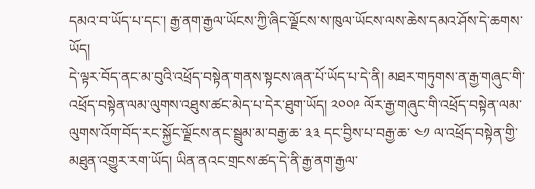དམའ་བ་ཡོད་པ་དང་། རྒྱ་ནག་རྒྱལ་ཡོངས་ཀྱི་ཞིང་ལྗོངས་ས་ཁུལ་ཡོངས་ལས་ཆེས་དམའ་ཤོས་དེ་ཆགས་ཡོད།
དེ་ལྟར་བོད་ནང་མ་བུའི་འཕྲོད་བསྟེན་གནས་སྟངས་ཞན་པོ་ཡོད་པ་དེ་ནི། མཐར་གཏུགས་ན་རྒྱ་གཞུང་གི་འཕྲོད་བསྟེན་ལམ་ལུགས་འཐུས་ཚང་མེད་པ་དེར་ཐུག་ཡོད། ༢༠༠༩ ལོར་རྒྱ་གཞུང་གི་འཕྲོད་བསྟེན་ལམ་ལུགས་འོག་བོད་རང་སྐྱོང་ལྗོངས་ནང་སྦྲུམ་མ་བརྒྱ་ཆ་ ༣༣ དང་བྱིས་པ་བརྒྱ་ཆ་ ༤༡ ལ་འཕྲོད་བསྟེན་གྱི་མཐུན་འགྱུར་རག་ཡོད། ཡིན་ནའང་གྲངས་ཚད་དེ་ནི་རྒྱ་ནག་རྒྱལ་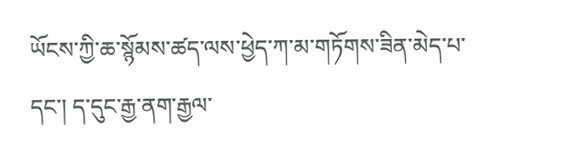ཡོངས་ཀྱི་ཆ་སྙོམས་ཚད་ལས་ཕྱེད་ཀ་མ་གཏོགས་ཟིན་མེད་པ་དང་། ད་དུང་རྒྱ་ནག་རྒྱལ་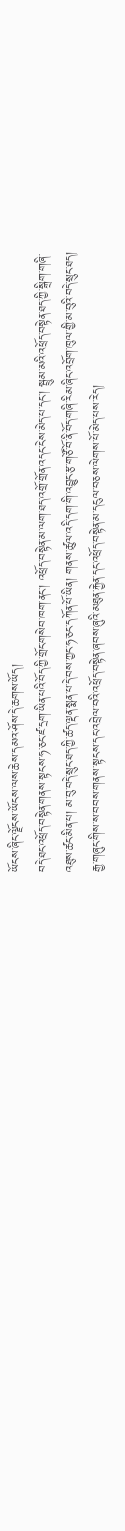ཡོངས་ཞིང་ལྗོངས་ཡོངས་ལས་ཆེས་དམའ་ཤོས་དེ་ཆགས་ཡོད།
བདེ་ཐང་འཕྲོད་བསྟེན་གནས་སྟངས་ཧ་ཅང་ཛ་དྲག་ཡིན་པའི་བོད་ཀྱི་གྲོང་གསེབ་ཁག་ནང་། འཕྲོད་བསྟེན་མ་ལག་ཐད་འགྲོ་གྲོན་འདང་ངེས་མེད་པ་དང་། སྦྲུམ་མའི་འཕྲོད་བསྟེན་ཐད་ཀྱི་སྒྲིག་གཞི་འཐུས་ཚང་མིན་པ། མ་བུ་བདེ་སྲུང་ཐད་ཀྱི་ཚད་ལྡན་སྨན་པ་དེ་བས་ཀྱང་ཧ་ཅང་དཀོན་པོ་ཡིན། གནས་ཚུལ་འདི་དག་གི་འབྱུང་རྩ་གཙོ་བོ་ནི་བོད་གཞི་རིམ་ཞིང་འབྲོག་ཁུལ་གྱི་མ་བུའི་བདེ་སྲུང་ཐད། རྒྱ་གཞུང་གིས་ས་བབས་གནས་སྟངས་དང་འབྲེལ་བའི་འཕྲོད་བསྟེན་ཞབས་ཞུའི་མཐུན་རྐྱེན་དང་འཕྲོད་བསྟེན་མ་དངུལ་བཅས་ལེགས་པོ་མེད་པས་རེད།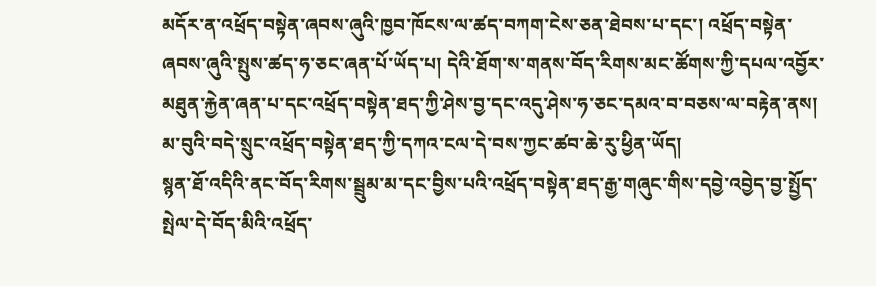མདོར་ན་འཕྲོད་བསྟེན་ཞབས་ཞུའི་ཁྱབ་ཁོངས་ལ་ཚད་བཀག་ངེས་ཅན་ཐེབས་པ་དང་། འཕྲོད་བསྟེན་ཞབས་ཞུའི་སྤུས་ཚད་ཧ་ཅང་ཞན་པོ་ཡོད་པ། དེའི་ཐོག་ས་གནས་བོད་རིགས་མང་ཚོགས་ཀྱི་དཔལ་འབྱོར་མཐུན་རྐྱེན་ཞན་པ་དང་འཕྲོད་བསྟེན་ཐད་ཀྱི་ཤེས་བྱ་དང་འདུ་ཤེས་ཧ་ཅང་དམའ་བ་བཅས་ལ་བརྟེན་ནས། མ་བུའི་བདེ་སྲུང་འཕྲོད་བསྟེན་ཐད་ཀྱི་དཀའ་ངལ་དེ་བས་ཀྱང་ཚབ་ཆེ་རུ་ཕྱིན་ཡོད།
སྙན་ཐོ་འདིའི་ནང་བོད་རིགས་སྦྲུམ་མ་དང་བྱིས་པའི་འཕྲོད་བསྟེན་ཐད་རྒྱ་གཞུང་གིས་དབྱེ་འབྱེད་བྱ་སྤྱོད་སྤེལ་དེ་བོད་མིའི་འཕྲོད་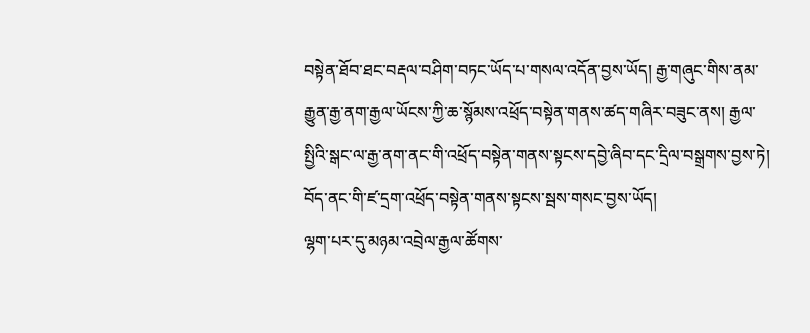བསྟེན་ཐོབ་ཐང་བརྡལ་བཤིག་བཏང་ཡོད་པ་གསལ་འདོན་བྱས་ཡོད། རྒྱ་གཞུང་གིས་ནམ་རྒྱུན་རྒྱ་ནག་རྒྱལ་ཡོངས་ཀྱི་ཆ་སྙོམས་འཕྲོད་བསྟེན་གནས་ཚད་གཞིར་བཟུང་ནས། རྒྱལ་སྤྱིའི་སྒང་ལ་རྒྱ་ནག་ནང་གི་འཕྲོད་བསྟེན་གནས་སྟངས་དབྱེ་ཞིབ་དང་དྲིལ་བསྒྲགས་བྱས་ཏེ། བོད་ནང་གི་ཛ་དྲག་འཕྲོད་བསྟེན་གནས་སྟངས་སྦས་གསང་བྱས་ཡོད།
ལྷག་པར་དུ་མཉམ་འབྲེལ་རྒྱལ་ཚོགས་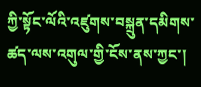ཀྱི་སྟོང་ལོའི་འཛུགས་བསྐྲུན་དམིགས་ཚད་ལས་འགུལ་གྱི་ངོས་ནས་ཀྱང་།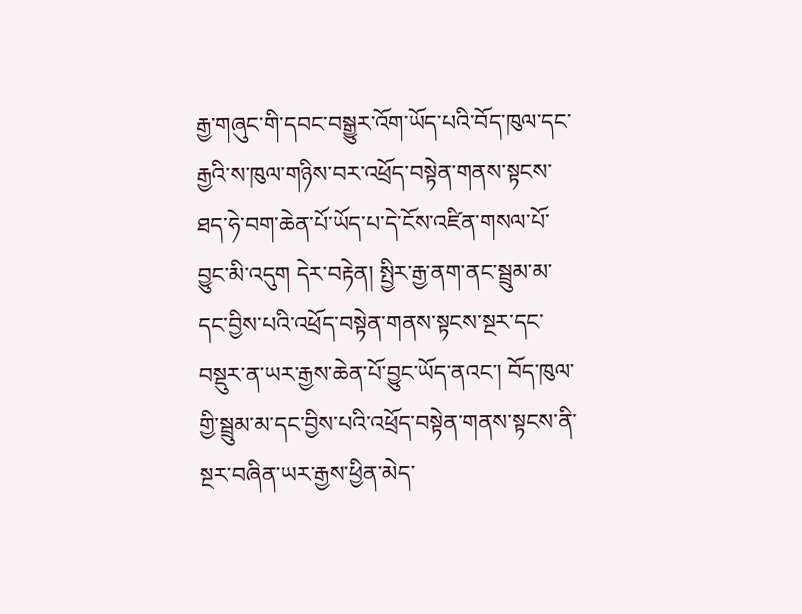རྒྱ་གཞུང་གི་དབང་བསྒྱུར་འོག་ཡོད་པའི་བོད་ཁུལ་དང་རྒྱའི་ས་ཁུལ་གཉིས་བར་འཕྲོད་བསྟེན་གནས་སྟངས་ཐད་ཧེ་བག་ཆེན་པོ་ཡོད་པ་དེ་ངོས་འཛིན་གསལ་པོ་བྱུང་མི་འདུག དེར་བརྟེན། སྤྱིར་རྒྱ་ནག་ནང་སྦྲུམ་མ་དང་བྱིས་པའི་འཕྲོད་བསྟེན་གནས་སྟངས་སྔར་དང་བསྡུར་ན་ཡར་རྒྱས་ཆེན་པོ་བྱུང་ཡོད་ནའང་། བོད་ཁུལ་གྱི་སྦྲུམ་མ་དང་བྱིས་པའི་འཕྲོད་བསྟེན་གནས་སྟངས་ནི་སྔར་བཞིན་ཡར་རྒྱས་ཕྱིན་མེད་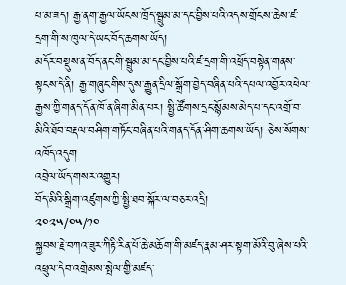པ་མ་ཟད། རྒྱ་ནག་རྒྱལ་ཡོངས་ཁྲོད་སྦྲུམ་མ་དང་བྱིས་པའི་འདས་གྲོངས་ཆེས་ཛ་དྲག་གི་ས་ཁུལ་དེ་ཡང་བོད་ཆགས་ཡོད།
མདོར་བསྡུས་ན་བོད་ནང་གི་སྦྲུམ་མ་དང་བྱིས་པའི་ཛ་དྲག་གི་འཕྲོད་བསྟེན་གནས་ སྟངས་དེ་ནི། རྒྱ་གཞུང་གིས་དུས་རྒྱུན་དྲིལ་སྒྲོག་བྱེད་བཞིན་པའི་དཔལ་འབྱོར་འཕེལ་རྒྱས་ཀྱི་གནད་དོན་ཁོ་ན་ཞིག་མིན་པར། སྤྱི་ཚོགས་དྲང་སྙོམས་མེད་པ་དང་འགྲོ་བ་མིའི་ཐོབ་བརྡལ་བཤིག་གཏོང་བཞིན་པའི་གནད་དོན་ཤིག་ཆགས་ཡོད། ཅེས་སོགས་འཁོད་འདུག
འབྲེལ་ཡོད་གསར་འགྱུར།
བོད་མིའི་སྒྲིག་འཛུགས་ཀྱི་སྤྱི་ཐབ་སྐོར་ལ་བཅར་འདྲི།
༢༠༢༥/༠༥/༡༠
སྐྱབས་རྗེ་བཀའ་ཟུར་ཀིརྟི་རིན་པོ་ཆེ་མཆོག་གི་མཛད་རྣམ་ཤར་སྟག་མོའི་བུ་ཞེས་པའི་འཕྲུལ་དེབ་འགྲེམས་སྤེལ་གྱི་མཛད་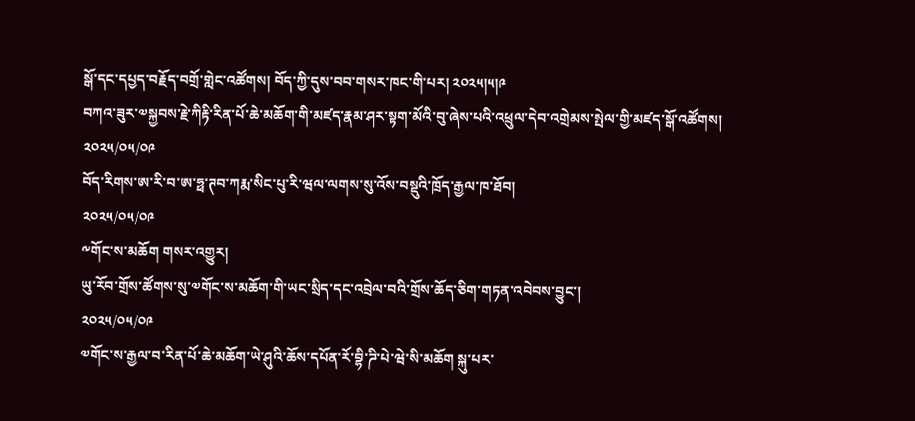སྒོ་དང་དཔྱད་བརྗོད་བགྲོ་གླེང་འཚོགས། བོད་ཀྱི་དུས་བབ་གསར་ཁང་གི་པར། ༢༠༢༥།༥།༩
བཀའ་ཟུར་༧སྐྱབས་རྗེ་ཀིརྟི་རིན་པོ་ཆེ་མཆོག་གི་མཛད་རྣམ་ཤར་སྟག་མོའི་བུ་ཞེས་པའི་འཕྲུལ་དེབ་འགྲེམས་སྤེལ་གྱི་མཛད་སྒོ་འཚོགས།
༢༠༢༥/༠༥/༠༩
བོད་རིགས་ཨ་རི་བ་ཨ་ཧྥ་ཊབ་ཀརྨ་སིང་པུ་རི་ཝལ་ལགས་སུ་འོས་བསྡུའི་ཁྲོད་རྒྱལ་ཁ་ཐོབ།
༢༠༢༥/༠༥/༠༩
༸གོང་ས་མཆོག གསར་འགྱུར།
ཡུ་རོབ་གྲོས་ཚོགས་སུ་༧གོང་ས་མཆོག་གི་ཡང་སྲིད་དང་འབྲེལ་བའི་གྲོས་ཆོད་ཅིག་གཏན་འབེབས་བྱུང་།
༢༠༢༥/༠༥/༠༩
༧གོང་ས་རྒྱལ་བ་རིན་པོ་ཆེ་མཆོག་ཡེ་ཤུའི་ཆོས་དཔོན་རོ་བྷི་ཌི་པེ་ཝེ་སི་མཆོག སྐུ་པར་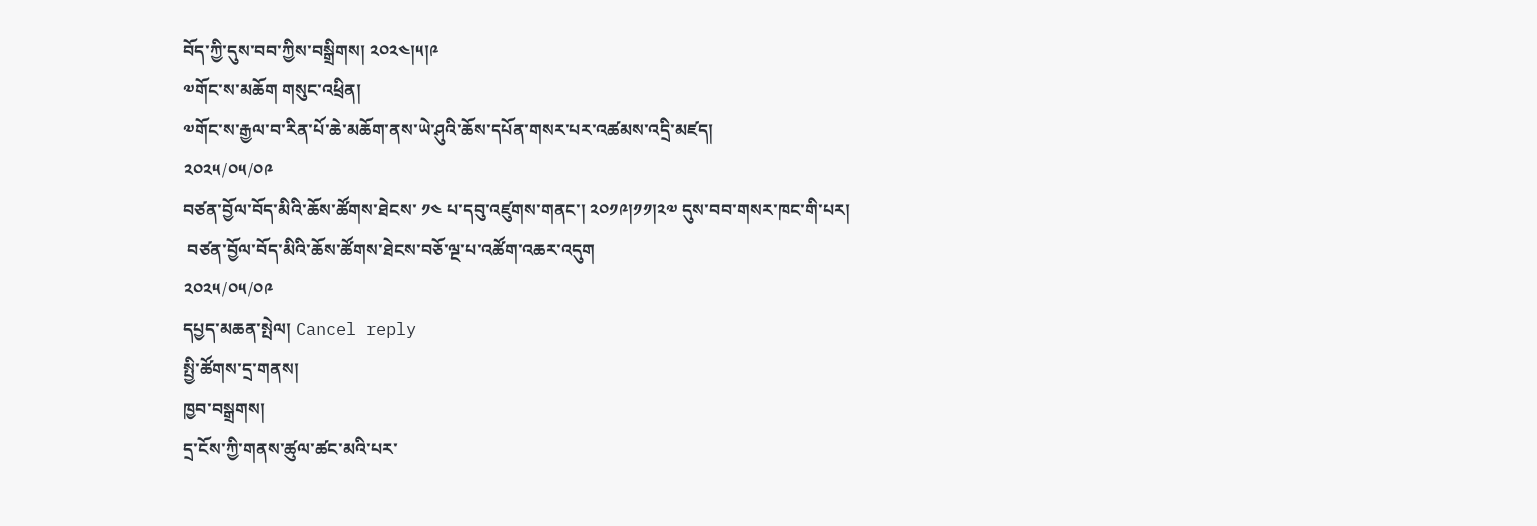བོད་ཀྱི་དུས་བབ་ཀྱིས་བསྒྲིགས། ༢༠༢༤།༥།༩
༧གོང་ས་མཆོག གསུང་འཕྲིན།
༧གོང་ས་རྒྱལ་བ་རིན་པོ་ཆེ་མཆོག་ནས་ཡེ་ཤུའི་ཆོས་དཔོན་གསར་པར་འཚམས་འདྲི་མཛད།
༢༠༢༥/༠༥/༠༩
བཙན་བྱོལ་བོད་མིའི་ཆོས་ཚོགས་ཐེངས་ ༡༤ པ་དབུ་འཛུགས་གནང་། ༢༠༡༩།༡༡།༢༧ དུས་བབ་གསར་ཁང་གི་པར།
 བཙན་བྱོལ་བོད་མིའི་ཆོས་ཚོགས་ཐེངས་བཅོ་ལྔ་པ་འཚོག་འཆར་འདུག
༢༠༢༥/༠༥/༠༩
དཔྱད་མཆན་སྤེལ། Cancel reply
སྤྱི་ཚོགས་དྲ་གནས།
ཁྱབ་བསྒྲགས།
དྲ་ངོས་ཀྱི་གནས་ཚུལ་ཚང་མའི་པར་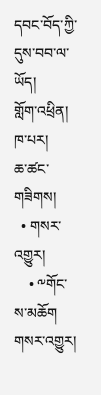དབང་བོད་ཀྱི་དུས་བབ་ལ་ཡོད།
གློག་འཕྲིན།
ཁ་པར།
ཆ་ཚང་གཟིགས།
  • གསར་འགྱུར།
    • ༸གོང་ས་མཆོག གསར་འགྱུར།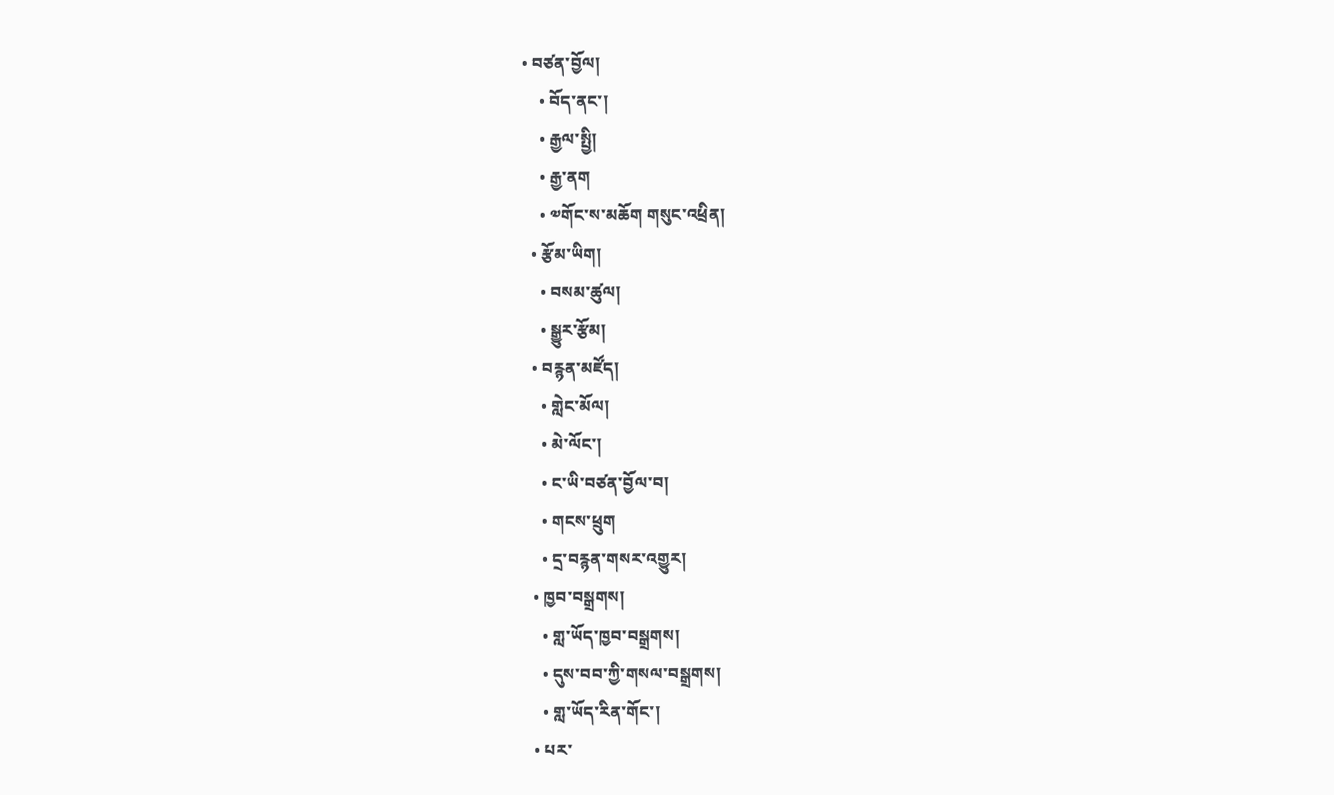• བཙན་བྱོལ།
    • བོད་ནང་།
    • རྒྱལ་སྤྱི།
    • རྒྱ་ནག
    • ༧གོང་ས་མཆོག གསུང་འཕྲིན།
  • རྩོམ་ཡིག།
    • བསམ་ཚུལ།
    • སྒྱུར་རྩོམ།
  • བརྙན་མཛོད།
    • གླེང་མོལ།
    • མེ་ལོང་།
    • ང་ཡི་བཙན་བྱོལ་བ།
    • གངས་ཕྲུག
    • དྲ་བརྙན་གསར་འགྱུར།
  • ཁྱབ་བསྒྲགས།
    • གླ་ཡོད་ཁྱབ་བསྒྲགས།
    • དུས་བབ་ཀྱི་གསལ་བསྒྲགས།
    • གླ་ཡོད་རིན་གོང་།
  • པར་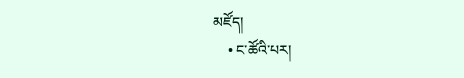མཛོད།
    • ང་ཚོའི་པར།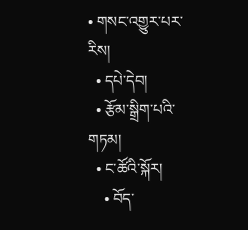• གསང་འགྱུར་པར་རིས།
  • དཔེ་དེབ།
  • རྩོམ་སྒྲིག་པའི་གཏམ།
  • ང་ཚོའི་སྐོར།
    • བོད་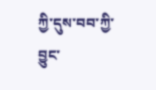ཀྱི་དུས་བབ་ཀྱི་བྱུང་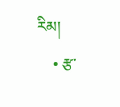རིམ།
    • རྩ་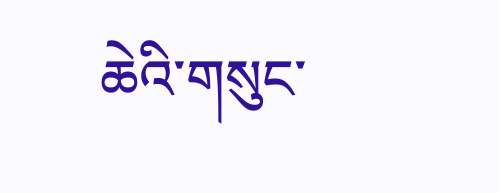ཆེའི་གསུང་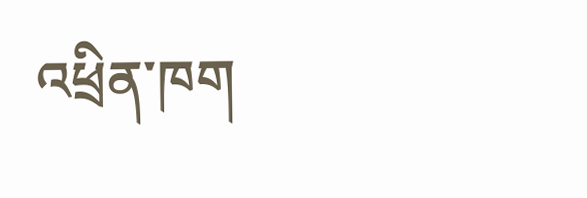འཕྲིན་ཁག